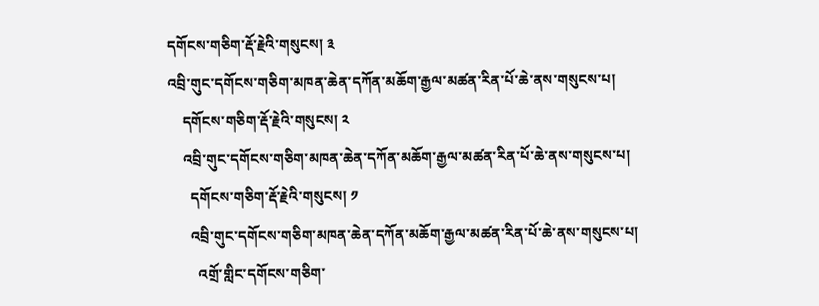དགོངས་གཅིག་རྡོ་རྗེའི་གསུངས། ༣
འབྲི་གུང་དགོངས་གཅིག་མཁན་ཆེན་དཀོན་མཆོག་རྒྱལ་མཚན་རིན་པོ་ཆེ་ནས་གསུངས་པ།
    དགོངས་གཅིག་རྡོ་རྗེའི་གསུངས། ༢
    འབྲི་གུང་དགོངས་གཅིག་མཁན་ཆེན་དཀོན་མཆོག་རྒྱལ་མཚན་རིན་པོ་ཆེ་ནས་གསུངས་པ།
      དགོངས་གཅིག་རྡོ་རྗེའི་གསུངས། ༡
      འབྲི་གུང་དགོངས་གཅིག་མཁན་ཆེན་དཀོན་མཆོག་རྒྱལ་མཚན་རིན་པོ་ཆེ་ནས་གསུངས་པ།
        འགྲོ་གླིང་དགོངས་གཅིག་